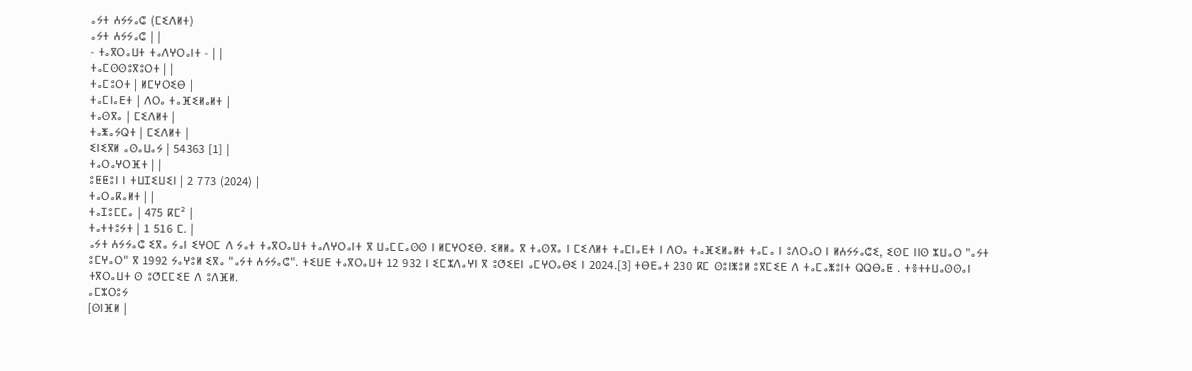ⴰⵢⵜ ⵄⵢⵢⴰⵛ (ⵎⵉⴷⵍⵜ)
ⴰⵢⵜ ⵄⵢⵢⴰⵛ | |
- ⵜⴰⴳⵔⴰⵡⵜ ⵜⴰⴷⵖⵔⴰⵏⵜ - | |
ⵜⴰⵎⵙⵙⵓⴳⵓⵔⵜ | |
ⵜⴰⵎⵓⵔⵜ | ⵍⵎⵖⵔⵉⴱ |
ⵜⴰⵎⵏⴰⴹⵜ | ⴷⵔⴰ ⵜⴰⴼⵉⵍⴰⵍⵜ |
ⵜⴰⵙⴳⴰ | ⵎⵉⴷⵍⵜ |
ⵜⴰⵥⴰⵢⵕⵜ | ⵎⵉⴷⵍⵜ |
ⵉⵏⵉⴳⵍ ⴰⵙⴰⵡⴰⵢ | 54363 [1] |
ⵜⴰⵔⴰⵖⵔⴼⵜ | |
ⵓⵟⵟⵓⵏ ⵏ ⵜⵡⵊⵉⵡⵉⵏ | 2 773 (2024) |
ⵜⴰⵔⴰⴽⴰⵍⵜ | |
ⵜⴰⵊⵓⵎⵎⴰ | 475 ⴽⵎ² |
ⵜⴰⵜⵜⵓⵢⵜ | 1 516 ⵎ. |
ⴰⵢⵜ ⵄⵢⵢⴰⵛ ⵉⴳⴰ ⵢⴰⵏ ⵉⵖⵔⵎ ⴷ ⵢⴰⵜ ⵜⴰⴳⵔⴰⵡⵜ ⵜⴰⴷⵖⵔⴰⵏⵜ ⴳ ⵡⴰⵎⵎⴰⵙⵙ ⵏ ⵍⵎⵖⵔⵉⴱ. ⵉⵍⵍⴰ ⴳ ⵜⴰⵙⴳⴰ ⵏ ⵎⵉⴷⵍⵜ ⵜⴰⵎⵏⴰⴹⵜ ⵏ ⴷⵔⴰ ⵜⴰⴼⵉⵍⴰⵍⵜ ⵜⴰⵎⴰ ⵏ ⵓⴷⵔⴰⵔ ⵏ ⵍⵄⵢⵢⴰⵛⵉ, ⵉⵙⵎ ⵏⵏⵙ ⵣⵡⴰⵔ "ⴰⵢⵜ ⵓⵎⵖⴰⵔ" ⴳ 1992 ⵢⴰⵖⵓⵍ ⵉⴳⴰ "ⴰⵢⵜ ⵄⵢⵢⴰⵛ". ⵜⵉⵡⴹ ⵜⴰⴳⵔⴰⵡⵜ 12 932 ⵏ ⵉⵎⵣⴷⴰⵖⵏ ⴳ ⵓⵚⵉⴹⵏ ⴰⵎⵖⵔⴰⴱⵉ ⵏ 2024.[3] ⵜⴱⴹⴰⵜ 230 ⴽⵎ ⵙⵓⵏⵥⵓⵍ ⵓⴳⵎⵉⴹ ⴷ ⵜⴰⵎⴰⵥⵓⵏⵜ ⵕⵕⴱⴰⵟ . ⵜⴻⵜⵜⵡⴰⵙⵙⴰⵏ ⵜⴳⵔⴰⵡⵜ ⵙ ⵓⵚⵎⵎⵉⴹ ⴷ ⵓⴷⴼⵍ.
ⴰⵎⵣⵔⵓⵢ
[ⵙⵏⴼⵍ |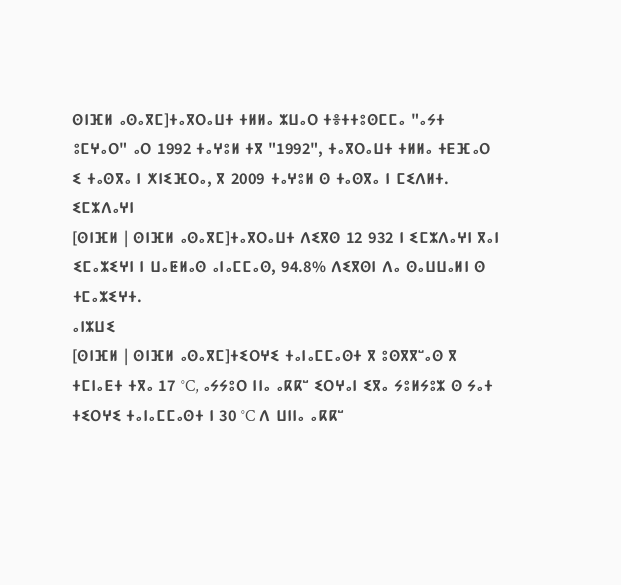ⵙⵏⴼⵍ ⴰⵙⴰⴳⵎ]ⵜⴰⴳⵔⴰⵡⵜ ⵜⵍⵍⴰ ⵣⵡⴰⵔ ⵜⴻⵜⵜⵓⵙⵎⵎⴰ "ⴰⵢⵜ ⵓⵎⵖⴰⵔ" ⴰⵔ 1992 ⵜⴰⵖⵓⵍ ⵜⴳ "1992", ⵜⴰⴳⵔⴰⵡⵜ ⵜⵍⵍⴰ ⵜⴹⴼⴰⵔ ⵉ ⵜⴰⵙⴳⴰ ⵏ ⵅⵏⵉⴼⵔⴰ, ⴳ 2009 ⵜⴰⵖⵓⵍ ⵙ ⵜⴰⵙⴳⴰ ⵏ ⵎⵉⴷⵍⵜ.
ⵉⵎⵣⴷⴰⵖⵏ
[ⵙⵏⴼⵍ | ⵙⵏⴼⵍ ⴰⵙⴰⴳⵎ]ⵜⴰⴳⵔⴰⵡⵜ ⴷⵉⴳⵙ 12 932 ⵏ ⵉⵎⵣⴷⴰⵖⵏ ⴳⴰⵏ ⵉⵎⴰⵣⵉⵖⵏ ⵏ ⵡⴰⵟⵍⴰⵙ ⴰⵏⴰⵎⵎⴰⵙ, 94.8% ⴷⵉⴳⵙⵏ ⴷⴰ ⵙⴰⵡⵡⴰⵍⵏ ⵙ ⵜⵎⴰⵣⵉⵖⵜ.
ⴰⵏⵣⵡⵉ
[ⵙⵏⴼⵍ | ⵙⵏⴼⵍ ⴰⵙⴰⴳⵎ]ⵜⵉⵔⵖⵉ ⵜⴰⵏⴰⵎⵎⴰⵙⵜ ⴳ ⵓⵙⴳⴳⵯⴰⵙ ⴳ ⵜⵎⵏⴰⴹⵜ ⵜⴳⴰ 17 °C, ⴰⵢⵢⵓⵔ ⵏⵏⴰ ⴰⴽⴽⵯ ⵉⵔⵖⴰⵏ ⵉⴳⴰ ⵢⵓⵍⵢⵓⵣ ⵙ ⵢⴰⵜ ⵜⵉⵔⵖⵉ ⵜⴰⵏⴰⵎⵎⴰⵙⵜ ⵏ 30 °C ⴷ ⵡⵏⵏⴰ ⴰⴽⴽⵯ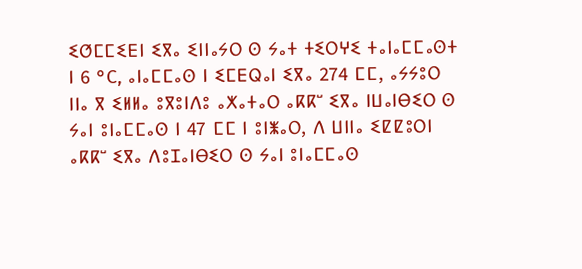ⵉⵚⵎⵎⵉⴹⵏ ⵉⴳⴰ ⵉⵏⵏⴰⵢⵔ ⵙ ⵢⴰⵜ ⵜⵉⵔⵖⵉ ⵜⴰⵏⴰⵎⵎⴰⵙⵜ ⵏ 6 °C, ⴰⵏⴰⵎⵎⴰⵙ ⵏ ⵉⵎⴹⵕⴰⵏ ⵉⴳⴰ 274 ⵎⵎ, ⴰⵢⵢⵓⵔ ⵏⵏⴰ ⴳ ⵉⵍⵍⴰ ⵓⴳⵓⵏⴷⵓ ⴰⵅⴰⵜⴰⵔ ⴰⴽⴽⵯ ⵉⴳⴰ ⵏⵡⴰⵏⴱⵉⵔ ⵙ ⵢⴰⵏ ⵓⵏⴰⵎⵎⴰⵙ ⵏ 47 ⵎⵎ ⵏ ⵓⵏⵥⴰⵔ, ⴷ ⵡⵏⵏⴰ ⵉⵇⵇⵓⵔⵏ ⴰⴽⴽⵯ ⵉⴳⴰ ⴷⵓⵊⴰⵏⴱⵉⵔ ⵙ ⵢⴰⵏ ⵓⵏⴰⵎⵎⴰⵙ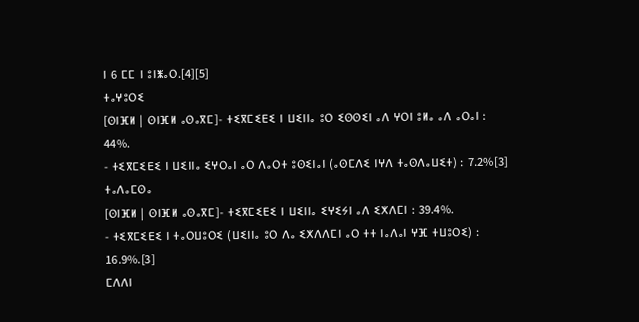ⵏ 6 ⵎⵎ ⵏ ⵓⵏⵥⴰⵔ.[4][5]
ⵜⴰⵖⵓⵔⵉ
[ⵙⵏⴼⵍ | ⵙⵏⴼⵍ ⴰⵙⴰⴳⵎ]- ⵜⵉⴳⵎⵉⴹⵉ ⵏ ⵡⵉⵏⵏⴰ ⵓⵔ ⵉⵙⵙⵉⵏ ⴰⴷ ⵖⵔⵏ ⵓⵍⴰ ⴰⴷ ⴰⵔⴰⵏ : 44%.
- ⵜⵉⴳⵎⵉⴹⵉ ⵏ ⵡⵉⵏⵏⴰ ⵉⵖⵔⴰⵏ ⴰⵔ ⴷⴰⵔⵜ ⵓⵙⵉⵏⴰⵏ (ⴰⵙⵎⴷⵉ ⵏⵖⴷ ⵜⴰⵙⴷⴰⵡⵉⵜ) : 7.2%[3]
ⵜⴰⴷⴰⵎⵙⴰ
[ⵙⵏⴼⵍ | ⵙⵏⴼⵍ ⴰⵙⴰⴳⵎ]- ⵜⵉⴳⵎⵉⴹⵉ ⵏ ⵡⵉⵏⵏⴰ ⵉⵖⵉⵢⵏ ⴰⴷ ⵉⵅⴷⵎⵏ : 39.4%.
- ⵜⵉⴳⵎⵉⴹⵉ ⵏ ⵜⴰⵔⵡⵓⵔⵉ (ⵡⵉⵏⵏⴰ ⵓⵔ ⴷⴰ ⵉⵅⴷⴷⵎⵏ ⴰⵔ ⵜⵜ ⵏⴰⴷⴰⵏ ⵖⴼ ⵜⵡⵓⵔⵉ) : 16.9%.[3]
ⵎⴷⴷⵏ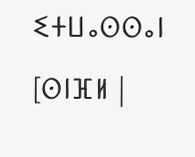ⵉⵜⵡⴰⵙⵙⴰⵏ
[ⵙⵏⴼⵍ |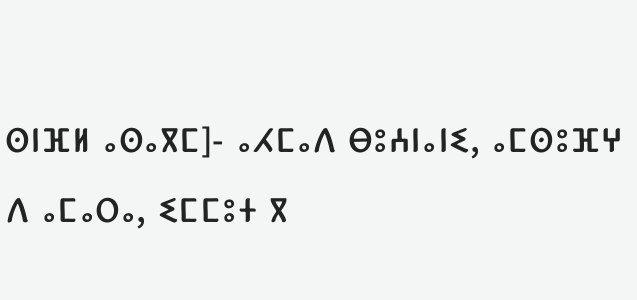ⵙⵏⴼⵍ ⴰⵙⴰⴳⵎ]- ⴰⵃⵎⴰⴷ ⴱⵓⵄⵏⴰⵏⵉ, ⴰⵎⵙⵓⴼⵖ ⴷ ⴰⵎⴰⵔⴰ, ⵉⵎⵎⵓⵜ ⴳ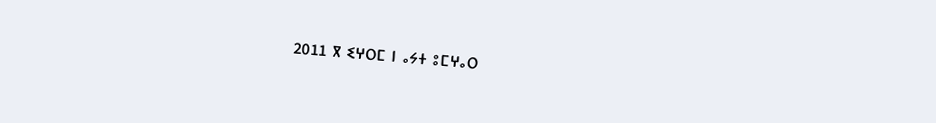2011 ⴳ ⵉⵖⵔⵎ ⵏ ⴰⵢⵜ ⵓⵎⵖⴰⵔ